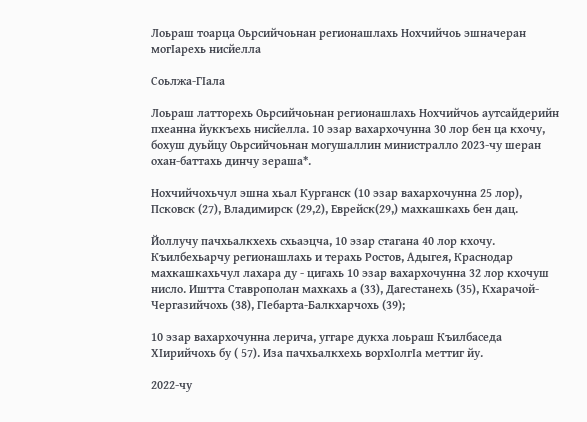Лоьраш тоарца Оьрсийчоьнан регионашлахь Нохчийчоь эшначеран могIарехь нисйелла

Соьлжа-ГIала

Лоьраш латторехь Оьрсийчоьнан регионашлахь Нохчийчоь аутсайдерийн пхеанна йуккъехь нисйелла. 10 эзар вахархочунна 30 лор бен ца кхочу, бохуш дуьйцу Оьрсийчоьнан могушаллин министралло 2023-чу шеран охан-баттахь динчу зераша*.

Нохчийчохьчул эшна хьал Курганск (10 эзар вахархочунна 25 лор), Псковск (27), Владимирск (29,2), Еврейск(29,) махкашкахь бен дац.

Йоллучу пачхьалкхехь схьаэцча, 10 эзар стагана 40 лор кхочу. Къилбехьарчу регионашлахь и терахь Ростов, Адыгея, Краснодар махкашкахьчул лахара ду - цигахь 10 эзар вахархочунна 32 лор кхочуш нисло. Иштта Ставрополан махкахь а (33), Дагестанехь (35), Кхарачой-Чергазийчохь (38), ГIебарта-Балкхарчохь (39);

10 эзар вахархочунна лерича, уггаре дукха лоьраш Къилбаседа ХIирийчохь бу ( 57). Иза пачхьалкхехь ворхIолгIа меттиг йу.

2022-чу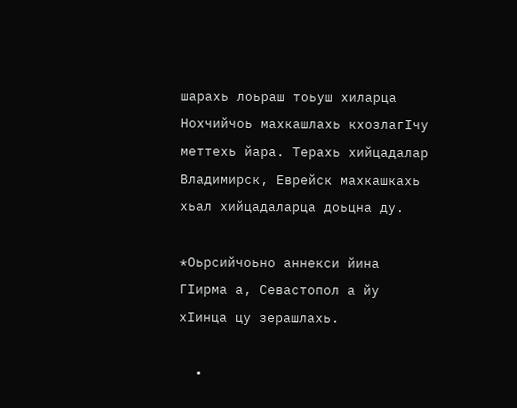шарахь лоьраш тоьуш хиларца Нохчийчоь махкашлахь кхозлагIчу меттехь йара. Терахь хийцадалар Владимирск, Еврейск махкашкахь хьал хийцадаларца доьцна ду.

*Оьрсийчоьно аннекси йина ГIирма а, Севастопол а йу хIинца цу зерашлахь.

  •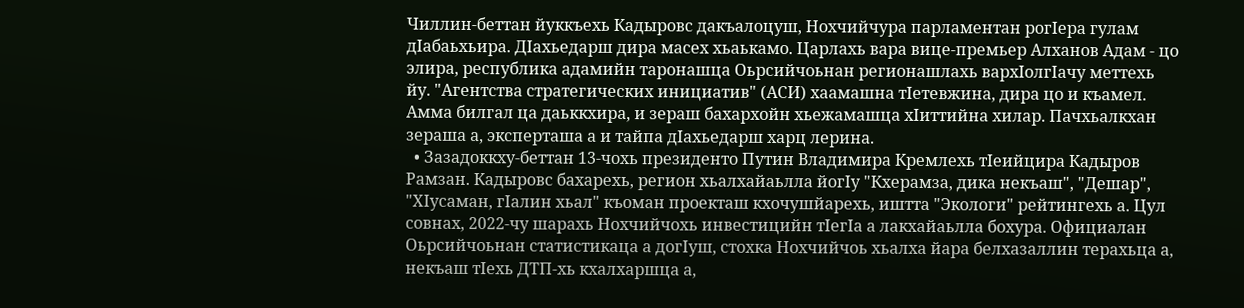Чиллин-беттан йуккъехь Кадыровс дакъалоцуш, Нохчийчура парламентан рогIера гулам дIабаьхьира. ДIахьедарш дира масех хьаькамо. Царлахь вара вице-премьер Алханов Адам - цо элира, республика адамийн таронашца Оьрсийчоьнан регионашлахь вархIолгIачу меттехь йу. "Агентства стратегических инициатив" (АСИ) хаамашна тIетевжина, дира цо и къамел. Амма билгал ца даьккхира, и зераш бахархойн хьежамашца хIиттийна хилар. Пачхьалкхан зераша а, эксперташа а и тайпа дIахьедарш харц лерина.
  • Зазадоккху-беттан 13-чохь президенто Путин Владимира Кремлехь тIеийцира Кадыров Рамзан. Кадыровс бахарехь, регион хьалхайаьлла йогIу "Кхерамза, дика некъаш", "Дешар", "ХIусаман, гIалин хьал" къоман проекташ кхочушйарехь, иштта "Экологи" рейтингехь а. Цул совнах, 2022-чу шарахь Нохчийчохь инвестицийн тIегIа а лакхайаьлла бохура. Официалан Оьрсийчоьнан статистикаца а догIуш, стохка Нохчийчоь хьалха йара белхазаллин терахьца а, некъаш тIехь ДТП-хь кхалхаршца а,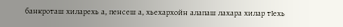банкроташ хиларехь а, пенсеш а, хьехархойн алапаш лахара хилар тIехь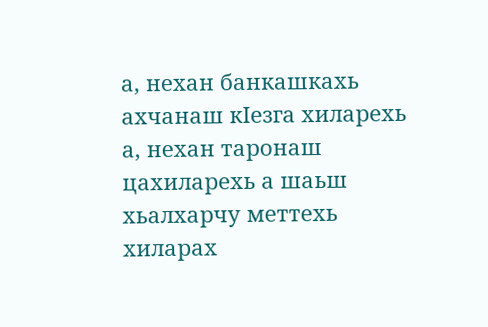а, нехан банкашкахь ахчанаш кIезга хиларехь а, нехан таронаш цахиларехь а шаьш хьалхарчу меттехь хиларах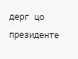дерг цо президенте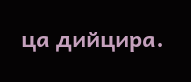ца дийцира.